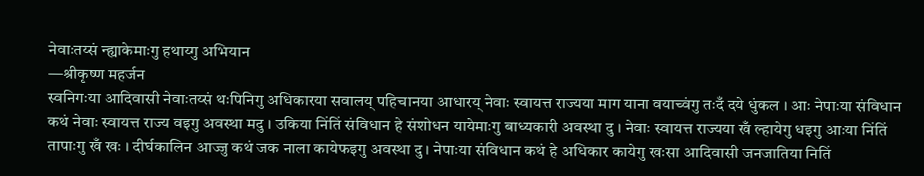नेवाःतय्सं न्ह्याकेमाःगु हथाय्गु अभियान
—श्रीकृष्ण महर्जन
स्वनिगःया आदिवासी नेवाःतय्सं थःपिनिगु अधिकारया सवालय् पहिचानया आधारय् नेवाः स्वायत्त राज्यया माग याना वयाच्वंगु तःदँ दये धुंकल । आः नेपाःया संविधान कथं नेवाः स्वायत्त राज्य वइगु अवस्था मदु । उकिया निंतिं संविधान हे संशोधन यायेमाःगु बाध्यकारी अवस्था दु । नेवाः स्वायत्त राज्यया खँ ल्हायेगु धइगु आःया निंतिं तापाःगु खँ खः । दीर्घकालिन आज्जु कथं जक नाला कायेफइगु अवस्था दु । नेपाःया संविधान कथं हे अधिकार कायेगु खःसा आदिवासी जनजातिया नितिं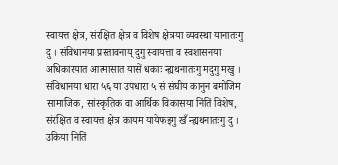स्वायत्त क्षेत्र, संरक्षित क्षेत्र व विशेष क्षेत्रया व्यवस्था यानातःगु दु । संविधानया प्रस्तावनाय् दुगु स्वायत्ता व स्वशासनया अधिकारयात आत्मासात यासें धकाः न्ह्यथनातःगु मदुगु मखु । संविधानया धारा ५६ या उपधारा ५ सं संघीय कानुन बमोजिम सामाजिक, सांस्कृतिक वा आर्थिक विकासया निंतिं विशेष, संरक्षित व स्वायत्त क्षेत्र कायम यायेफइगु खँ न्ह्यथनातःगु दु । उकिया नितिं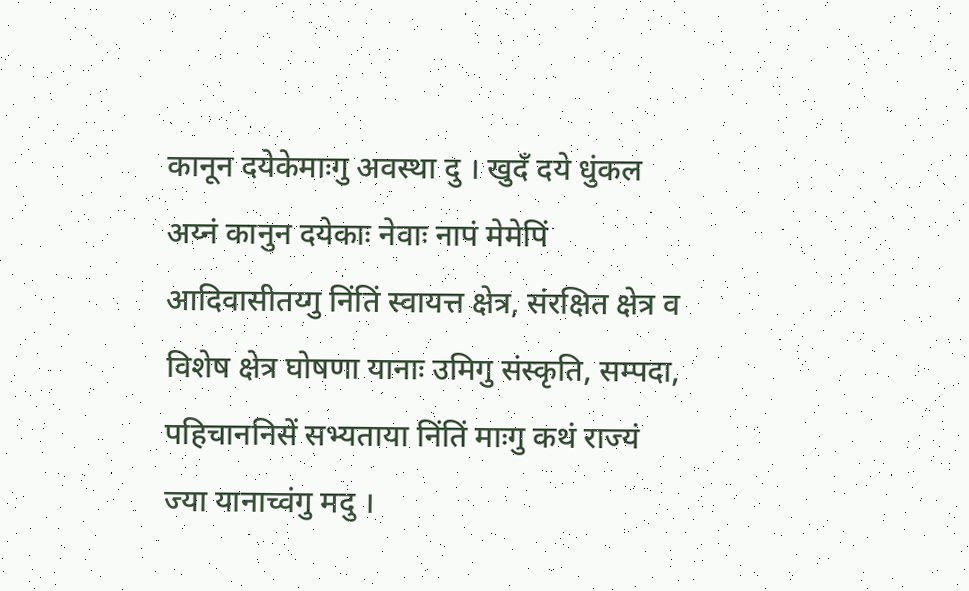कानून दयेकेमाःगु अवस्था दु । खुदँ दये धुंकल अय्नं कानुन दयेकाः नेवाः नापं मेमेपिं आदिवासीतय्गु निंतिं स्वायत्त क्षेत्र, संरक्षित क्षेत्र व विशेष क्षेत्र घोषणा यानाः उमिगु संस्कृति, सम्पदा, पहिचाननिसें सभ्यताया निंतिं माःगु कथं राज्यं ज्या यानाच्वंगु मदु ।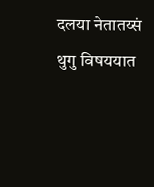दलया नेतातय्सं थुगु विषययात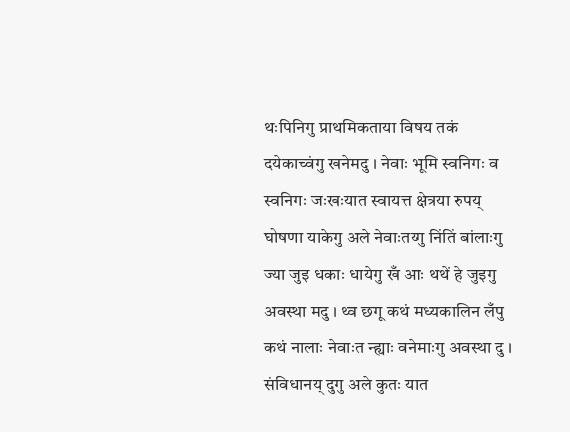थःपिनिगु प्राथमिकताया विषय तकं दयेकाच्वंगु खनेमदु । नेवाः भूमि स्वनिगः व स्वनिगः जःखःयात स्वायत्त क्षेत्रया रुपय् घोषणा याकेगु अले नेवाःतय्गु निंतिं बांलाःगु ज्या जुइ धकाः धायेगु खँ आः थथें हे जुइगु अवस्था मदु । थ्व छगू कथं मध्यकालिन लँपु कथं नालाः नेवाःत न्ह्याः वनेमाःगु अवस्था दु । संविधानय् दुगु अले कुतः यात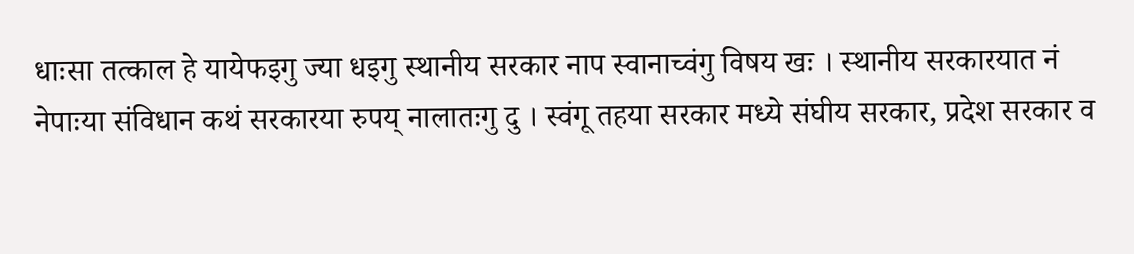धाःसा तत्काल हे यायेफइगु ज्या धइगु स्थानीय सरकार नाप स्वानाच्वंगु विषय खः । स्थानीय सरकारयात नं नेपाःया संविधान कथं सरकारया रुपय् नालातःगु दु । स्वंगू तहया सरकार मध्ये संघीय सरकार, प्रदेश सरकार व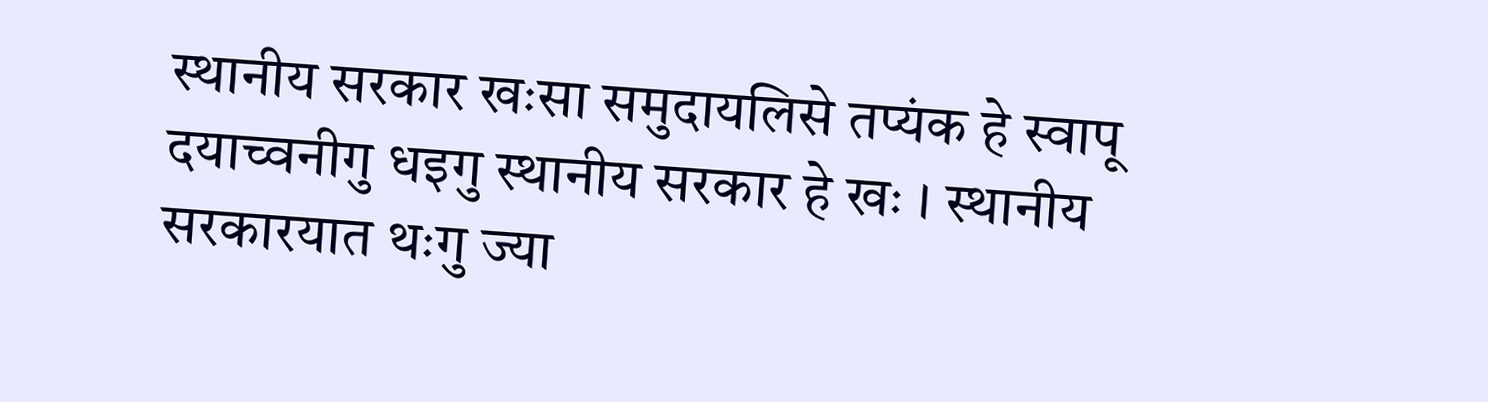स्थानीय सरकार खःसा समुदायलिसे तप्यंक हे स्वापू दयाच्वनीगु धइगु स्थानीय सरकार हे खः । स्थानीय सरकारयात थःगु ज्या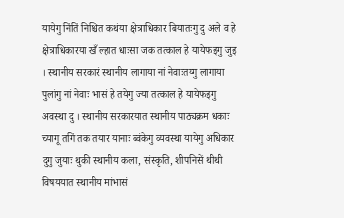यायेगु निंतिं निश्चित कथंया क्षेत्राधिकार बियातःगु दु अले व हे क्षेत्राधिकारया खँ ल्हात धाःसा जक तत्काल हे यायेफइगु जुइ । स्थानीय सरकारं स्थानीय लागाया नां नेवाःतय्गु लागाया पुलांगु नां नेवाः भासं हे तयेगु ज्या तत्काल हे यायेफइगु अवस्था दु । स्थानीय सरकारयात स्थानीय पाठ्यक्रम धकाः च्यागू तगिं तक तयार यानाः ब्वंकेगु व्यवस्था यायेगु अधिकार दुगु जुयाः थुकी स्थानीय कला, संस्कृति, शीपनिसें थीथी विषययात स्थानीय मांभासं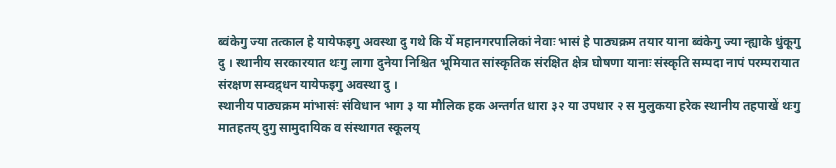ब्वंकेगु ज्या तत्काल हे यायेफइगु अवस्था दु गथे कि येँ महानगरपालिकां नेवाः भासं हे पाठ्यक्रम तयार याना ब्वंकेगु ज्या न्ह्याके धुंकूगु दु । स्थानीय सरकारयात थःगु लागा दुनेया निश्चित भूमियात सांस्कृतिक संरक्षित क्षेत्र घोषणा यानाः संस्कृति सम्पदा नापं परम्परायात संरक्षण सम्वद्र्धन यायेफइगु अवस्था दु ।
स्थानीय पाठ्यक्रम मांभासंः संविधान भाग ३ या मौलिक हक अन्तर्गत धारा ३२ या उपधार २ स मुलुकया हरेक स्थानीय तहपाखें थःगु मातहतय् दुगु सामुदायिक व संस्थागत स्कूलय्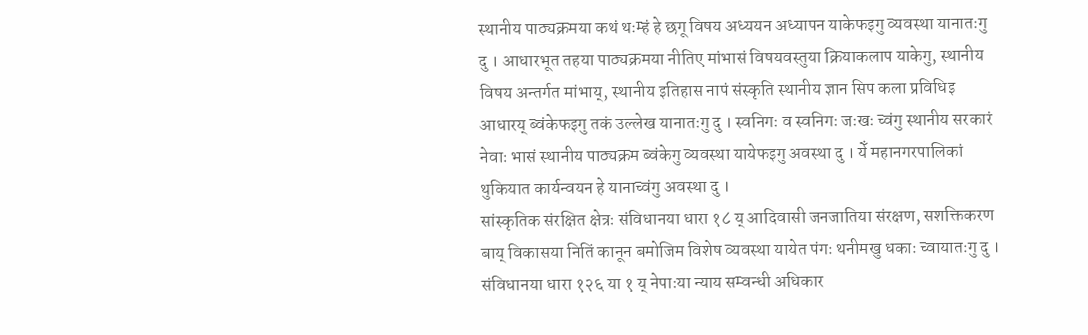स्थानीय पाठ्यक्रमया कथं थःम्हं हे छगू विषय अध्ययन अध्यापन याकेफइगु व्यवस्था यानातःगु दु । आधारभूत तहया पाठ्यक्रमया नीतिए मांभासं विषयवस्तुया क्रियाकलाप याकेगु, स्थानीय विषय अन्तर्गत मांभाय्, स्थानीय इतिहास नापं संस्कृति स्थानीय ज्ञान सिप कला प्रविधिइ आधारय् ब्वंकेफइगु तकं उल्लेख यानातःगु दु । स्वनिगः व स्वनिगः जःखः च्वंगु स्थानीय सरकारं नेवाः भासं स्थानीय पाठ्यक्रम ब्वंकेगु व्यवस्था यायेफइगु अवस्था दु । येँ महानगरपालिकां थुकियात कार्यन्वयन हे यानाच्वंगु अवस्था दु ।
सांस्कृतिक संरक्षित क्षेत्रः संविधानया धारा १८ य् आदिवासी जनजातिया संरक्षण, सशक्तिकरण बाय् विकासया नितिं कानून बमोजिम विशेष व्यवस्था यायेत पंगः थनीमखु धकाः च्वायातःगु दु । संविधानया धारा १२६ या १ य् नेपाःया न्याय सम्वन्धी अधिकार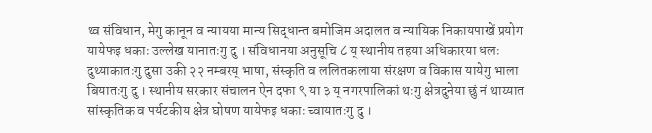थ्व संविधान, मेगु कानून व न्यायया मान्य सिद्धान्त बमोजिम अदालत व न्यायिक निकायपाखें प्रयोग यायेफइ धकाः उल्लेख यानातःगु दु । संविधानया अनुसूचि ८ य् स्थानीय तहया अधिकारया धलः दुथ्याकातःगु दुसा उकी २२ नम्बरय् भाषा, संस्कृति व ललितकलाया संरक्षण व विकास यायेगु भाला बियातःगु दु । स्थानीय सरकार संचालन ऐन दफा ९ या ३ य् नगरपालिकां थःगु क्षेत्रदुनेया छुं नं थाय्यात सांस्कृतिक व पर्यटकीय क्षेत्र घोषण यायेफइ धकाः च्वायातःगु दु ।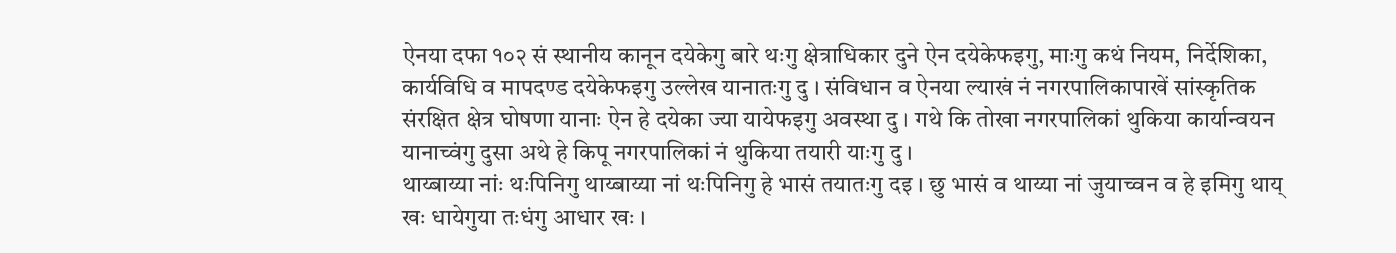ऐनया दफा १०२ सं स्थानीय कानून दयेकेगु बारे थःगु क्षेत्राधिकार दुने ऐन दयेकेफइगु, माःगु कथं नियम, निर्देशिका, कार्यविधि व मापदण्ड दयेकेफइगु उल्लेख यानातःगु दु । संविधान व ऐनया ल्याखं नं नगरपालिकापाखें सांस्कृतिक संरक्षित क्षेत्र घोषणा यानाः ऐन हे दयेका ज्या यायेफइगु अवस्था दु । गथे कि तोखा नगरपालिकां थुकिया कार्यान्वयन यानाच्वंगु दुसा अथे हे किपू नगरपालिकां नं थुकिया तयारी याःगु दु ।
थाय्बाय्या नांः थःपिनिगु थाय्बाय्या नां थःपिनिगु हे भासं तयातःगु दइ । छु भासं व थाय्या नां जुयाच्वन व हे इमिगु थाय् खः धायेगुया तःधंगु आधार खः ।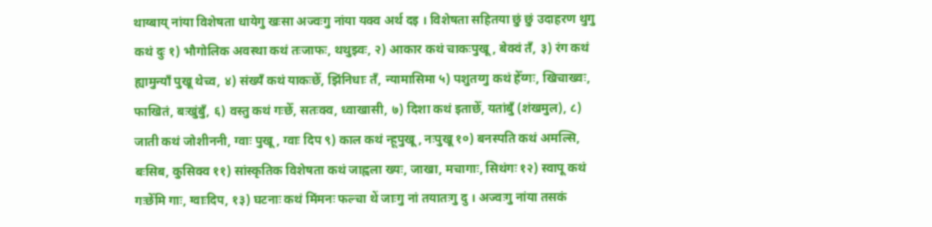थाय्बाय् नांया विशेषता धायेगु खःसा अज्वःगु नांया यक्व अर्थ दइ । विशेषता सहितया छुं छुं उदाहरण थुगु कथं दुः १) भौगोलिक अवस्था कथं तःजाफः, थथुझ्वः, २) आकार कथं चाकःपुखू, बेक्वं तँ, ३) रंग कथं ह्यामुन्याँ पुखू थेच्व, ४) संख्यँ कथं याकःछेँ, झिंनिधाः तँ, न्यामासिमा ५) पशुतय्गु कथं हेँय्गः, खिचाख्वः, फाखितं, बःखुंबुँ, ६) वस्तु कथं गःछेँ, सतःक्व, ध्वाखासी, ७) दिशा कथं इताछेँ, यतांबुँ (शंखमुल), ८) जाती कथं जोशीननी, ग्वाः पुखू, ग्वाः दिप ९) काल कथं न्हूपुखू, नःपुखू १०) बनस्पति कथं अमल्सि, बःसिब, कुसिक्व ११) सांस्कृतिक विशेषता कथं जाह्वला ख्यः, जाखा, मचागाः, सिथंगः १२) स्वापू कथं गःछेँमि गाः, ग्वाःदिप, १३) घटनाः कथं मिंमनः फल्चा थें जाःगु नां तयातःगु दु । अज्वःगु नांया तसकं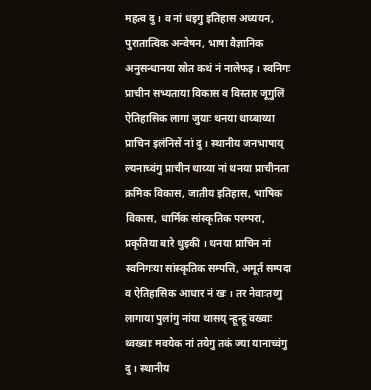महत्व दु । व नां धइगु इतिहास अध्ययन, पुरातात्विक अन्वेषन, भाषा वैज्ञानिक अनुसन्धानया स्रोत कथं नं नालेफइ । स्वनिगः प्राचीन सभ्यताया विकास व विस्तार जूगुलिं ऐतिहासिक लागा जुयाः थनया थाय्बाय्या प्राचिन इलंनिसें नां दु । स्थानीय जनभाषाय् ल्यनाच्वंगु प्राचीन थाय्या नां थनया प्राचीनता क्रमिक विकास, जातीय इतिहास, भाषिक विकास, धार्मिक सांस्कृतिक परम्परा, प्रकृतिया बारे थुइकी । थनया प्राचिन नां स्वनिगःया सांस्कृतिक सम्पत्ति, अमूर्त सम्पदा व ऐतिहासिक आधार नं खः । तर नेवाःतय्गु लागाया पुलांगु नांया थासय् न्हून्हू वख्वाः थ्वख्वाः मवयेक नां तयेगु तकं ज्या यानाच्वंगु दु । स्थानीय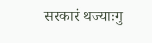सरकारं थज्याःगु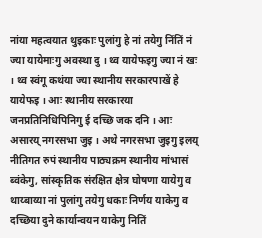नांया महत्वयात थुइकाः पुलांगु हे नां तयेगु निंतिं नं ज्या यायेमाःगु अवस्था दु । थ्व यायेफइगु ज्या नं खः । थ्व स्वंगू कथंया ज्या स्थानीय सरकारपाखें हे यायेफइ । आः स्थानीय सरकारया जनप्रतिनिधिपिनिगु ई दच्छि जक दनि । आः असारय् नगरसभा जुइ । अथे नगरसभा जुइगु इलय् नीतिगत रुपं स्थानीय पाठ्यक्रम स्थानीय मांभासं ब्वंकेगु, सांस्कृतिक संरक्षित क्षेत्र घोषणा यायेगु व थाय्बाय्या नां पुलांगु तयेगु धकाः निर्णय याकेगु व दच्छिया दुने कार्यान्वयन याकेगु नितिं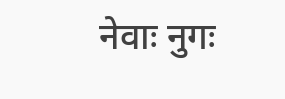नेवाः नुगः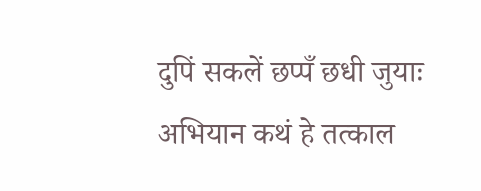दुपिं सकलें छप्पँ छधी जुयाः अभियान कथं हे तत्काल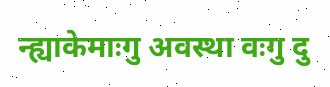न्ह्याकेमाःगु अवस्था वःगु दु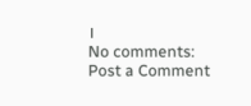।
No comments:
Post a Comment